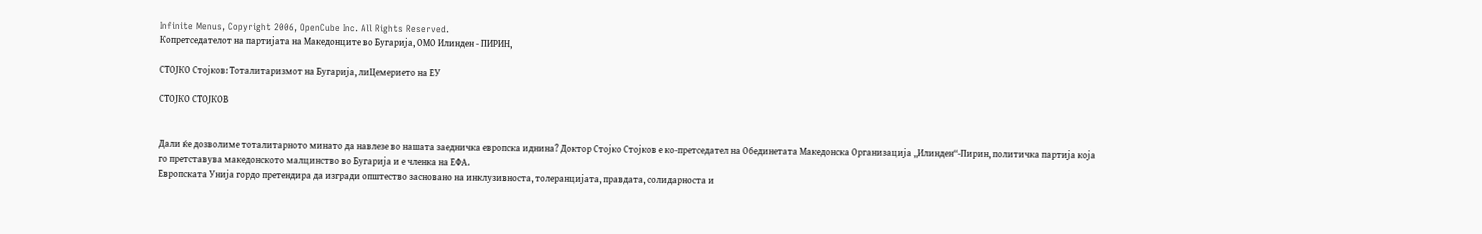Infinite Menus, Copyright 2006, OpenCube Inc. All Rights Reserved.
Копретседателот на партијата на Македонците во Бугарија, ОМО Илинден - ПИРИН,

СТОЈКО Стојков: Тоталитаризмот на Бугарија, лиЦемерието на ЕУ

СТОЈКО СТОЈКОВ


Дали ќе дозволиме тоталитарното минато да навлезе во нашата заедничка европска иднина? Доктор Стојко Стојков е ко-претседател на Обединетата Македонска Организација „Илинден“-Пирин, политичка партија која го претставува македонското малцинство во Бугарија и е членка на ЕФА.
Европската Унија гордо претендира да изгради општество засновано на инклузивноста, толеранцијата, правдата, солидарноста и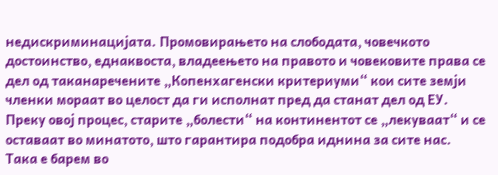недискриминацијата. Промовирањето на слободата, човечкото достоинство, еднаквоста, владеењето на правото и човековите права се дел од таканаречените „Копенхагенски критериуми“ кои сите земји членки мораат во целост да ги исполнат пред да станат дел од ЕУ. Преку овој процес, старите „болести“ на континентот се „лекуваат“ и се оставаат во минатото, што гарантира подобра иднина за сите нас.
Така е барем во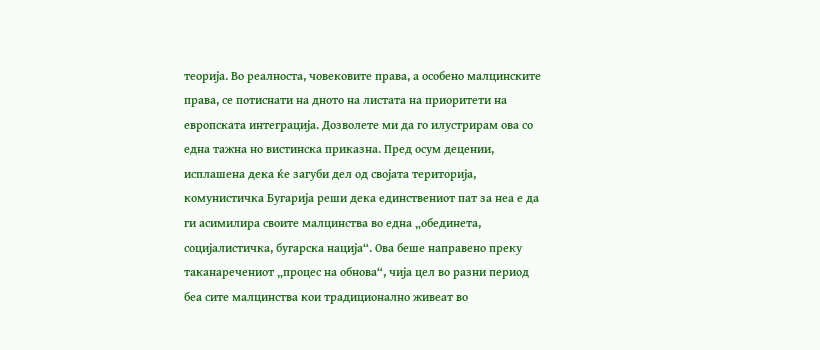теорија. Во реалноста, човековите права, а особено малцинските права, се потиснати на дното на листата на приоритети на европската интеграција. Дозволете ми да го илустрирам ова со една тажна но вистинска приказна. Пред осум децении, исплашена дека ќе загуби дел од својата територија, комунистичка Бугарија реши дека единствениот пат за неа е да ги асимилира своите малцинства во една „обединета, социјалистичка, бугарска нација“. Ова беше направено преку таканаречениот „процес на обнова“, чија цел во разни период беа сите малцинства кои традиционално живеат во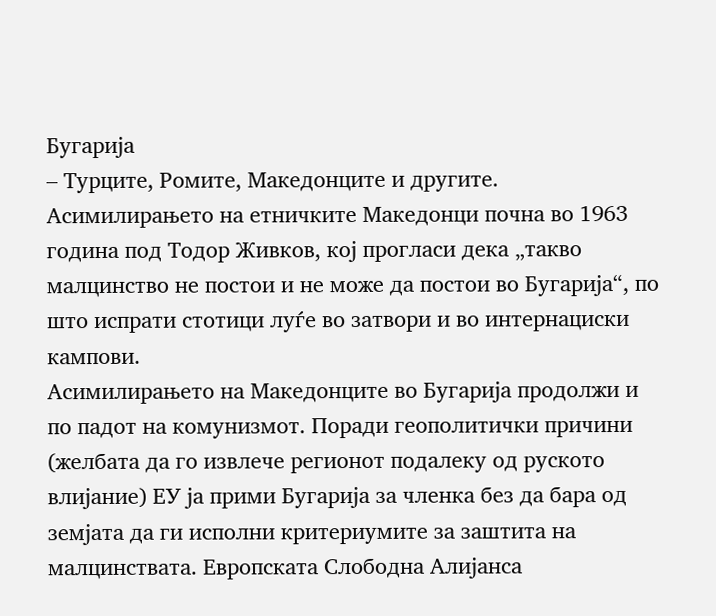Бугарија
– Турците, Ромите, Македонците и другите. Асимилирањето на етничките Македонци почна во 1963 година под Тодор Живков, кој прогласи дека „такво малцинство не постои и не може да постои во Бугарија“, по што испрати стотици луѓе во затвори и во интернациски кампови.
Асимилирањето на Македонците во Бугарија продолжи и по падот на комунизмот. Поради геополитички причини (желбата да го извлече регионот подалеку од руското влијание) ЕУ ја прими Бугарија за членка без да бара од земјата да ги исполни критериумите за заштита на малцинствата. Европската Слободна Алијанса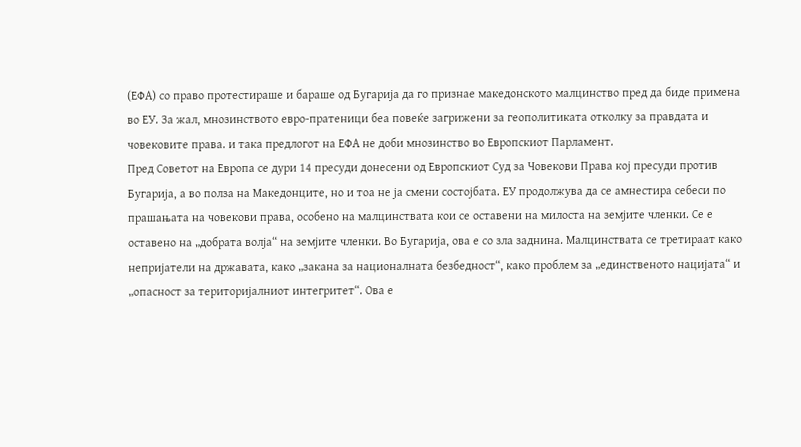(ЕФА) со право протестираше и бараше од Бугарија да го признае македонското малцинство пред да биде примена во ЕУ. За жал, мнозинството евро-пратеници беа повеќе загрижени за геополитиката отколку за правдата и човековите права. и така предлогот на ЕФА не доби мнозинство во Европскиот Парламент.
Пред Советот на Европа се дури 14 пресуди донесени од Европскиот Суд за Човекови Права кој пресуди против Бугарија, а во полза на Македонците, но и тоа не ја смени состојбата. ЕУ продолжува да се амнестира себеси по прашањата на човекови права, особено на малцинствата кои се оставени на милоста на земјите членки. Се е оставено на „добрата волја“ на земјите членки. Во Бугарија, ова е со зла заднина. Малцинствата се третираат како непријатели на државата, како „закана за националната безбедност“, како проблем за „единственото нацијата“ и „опасност за територијалниот интегритет“. Ова е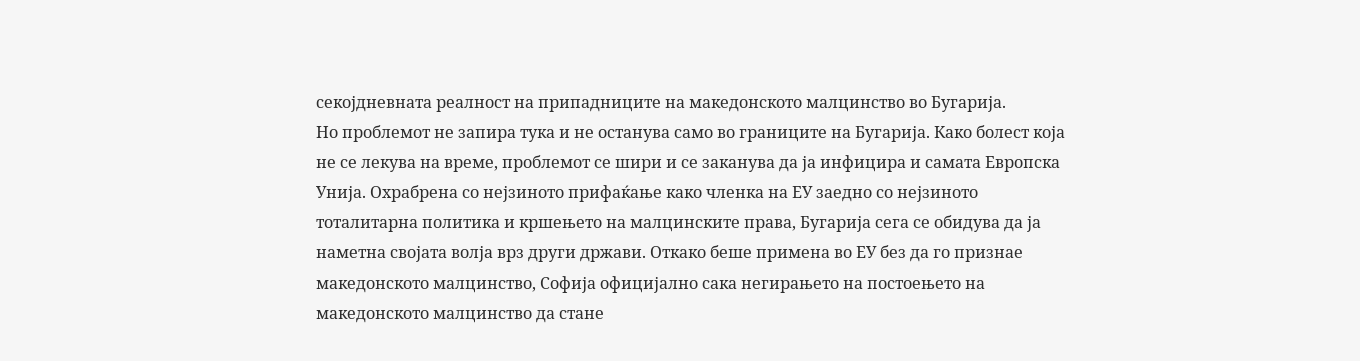секојдневната реалност на припадниците на македонското малцинство во Бугарија.
Но проблемот не запира тука и не останува само во границите на Бугарија. Како болест која не се лекува на време, проблемот се шири и се заканува да ја инфицира и самата Европска Унија. Охрабрена со нејзиното прифаќање како членка на ЕУ заедно со нејзиното тоталитарна политика и кршењето на малцинските права, Бугарија сега се обидува да ја наметна својата волја врз други држави. Откако беше примена во ЕУ без да го признае македонското малцинство, Софија официјално сака негирањето на постоењето на македонското малцинство да стане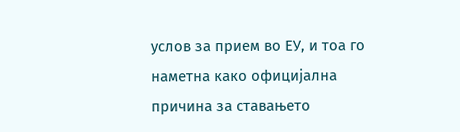услов за прием во ЕУ, и тоа го наметна како официјална причина за ставањето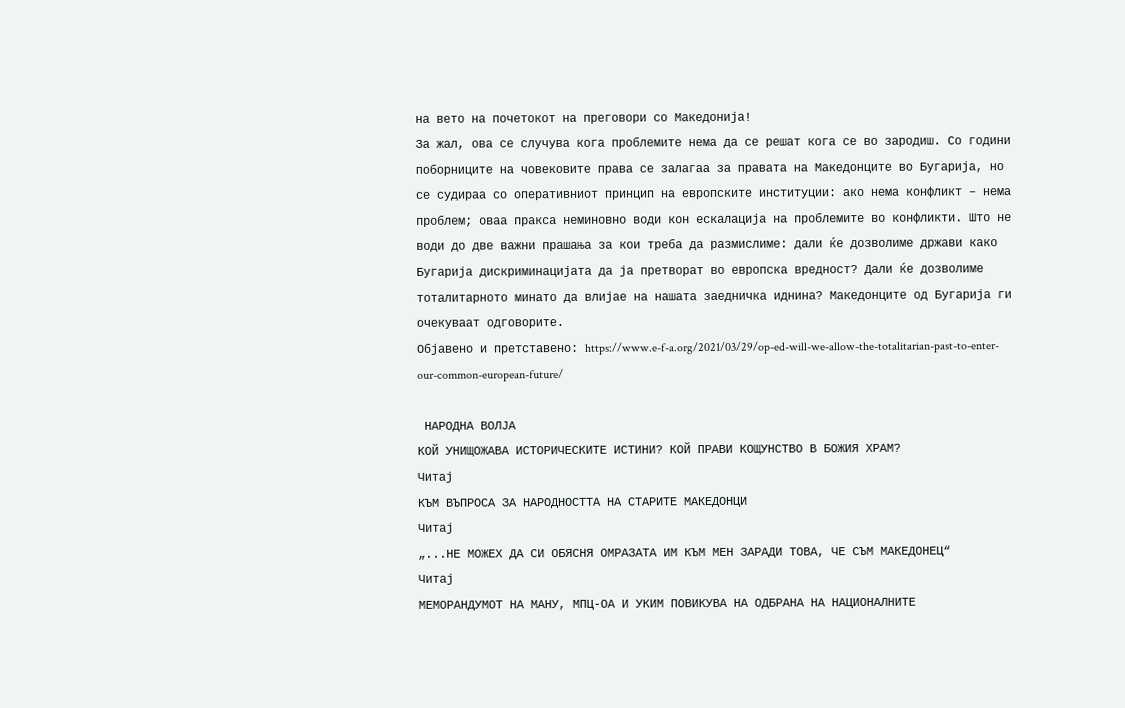на вето на почетокот на преговори со Македонија!
За жал, ова се случува кога проблемите нема да се решат кога се во зародиш. Со години поборниците на човековите права се залагаа за правата на Македонците во Бугарија, но се судираа со оперативниот принцип на европските институции: ако нема конфликт – нема проблем; оваа пракса неминовно води кон ескалација на проблемите во конфликти. Што не води до две важни прашања за кои треба да размислиме: дали ќе дозволиме држави како Бугарија дискриминацијата да ја претворат во европска вредност? Дали ќе дозволиме тоталитарното минато да влијае на нашата заедничка иднина? Македонците од Бугарија ги очекуваат одговорите.
Објавено и претставено: https://www.e-f-a.org/2021/03/29/op-ed-will-we-allow-the-totalitarian-past-to-enter-our-common-european-future/

 НАРОДНА ВОЛЈА
КОЙ УНИЩОЖАВА ИСТОРИЧЕСКИТЕ ИСТИНИ? КОЙ ПРАВИ КОЩУНСТВО В БОЖИЯ ХРАМ?
Читај
КЪМ ВЪПРОСА ЗА НАРОДНОСТТА НА СТАРИТЕ МАКЕДОНЦИ
Читај
„...НЕ МОЖЕХ ДА СИ ОБЯСНЯ ОМРАЗАТА ИМ КЪМ МЕН ЗАРАДИ ТОВА, ЧЕ СЪМ МАКЕДОНЕЦ“
Читај
МЕМОРАНДУМОТ НА МАНУ, МПЦ-ОА И УКИМ ПОВИКУВА НА ОДБРАНА НА НАЦИОНАЛНИТЕ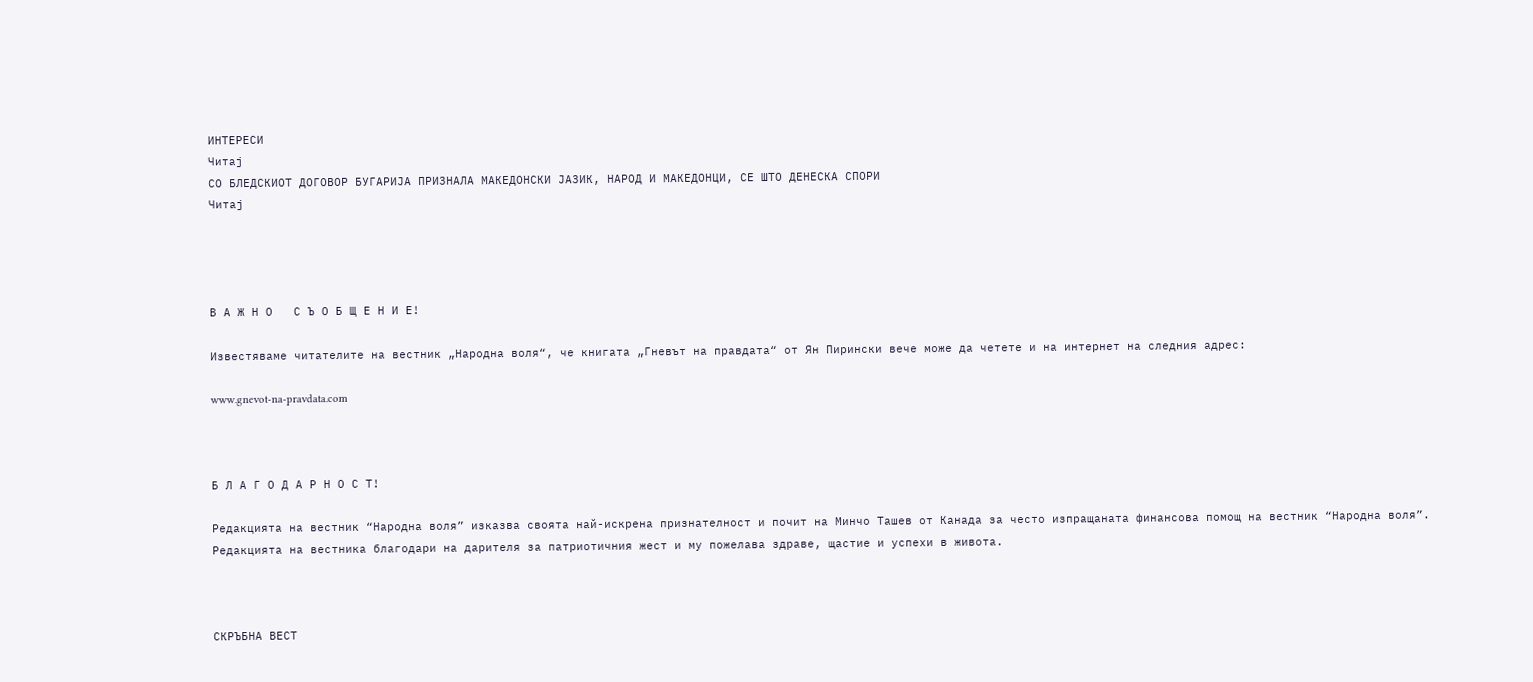ИНТЕРЕСИ
Читај
СО БЛЕДСКИОТ ДОГОВОР БУГАРИЈА ПРИЗНАЛА МАКЕДОНСКИ ЈАЗИК, НАРОД И МАКЕДОНЦИ, СЕ ШТО ДЕНЕСКА СПОРИ
Читај




В А Ж Н О   С Ъ О Б Щ Е Н И Е!

Известявамe читателите на вестник „Народна воля“, че книгата „Гневът на правдата“ от Ян Пирински вече може да четете и на интернет на следния адрес:

www.gnevot-na-pravdata.com



Б Л А Г О Д А Р Н О С Т!

Редакцията на вестник “Народна воля” изказва своята най-искрена признателност и почит на Минчо Ташев от Канада за често изпращаната финансова помощ на вестник “Народна воля”.
Редакцията на вестника благодари на дарителя за патриотичния жест и му пожелава здраве, щастие и успехи в живота.



СКРЪБНА ВЕСТ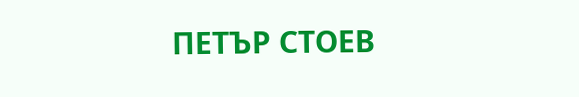ПЕТЪР СТОЕВ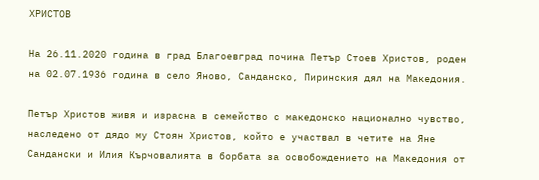ХРИСТОВ

На 26.11.2020 година в град Благоевград почина Петър Стоев Христов, роден на 02.07.1936 година в село Яново, Санданско, Пиринския дял на Македония.

Петър Христов живя и израсна в семейство с македонско национално чувство, наследено от дядо му Стоян Христов, който е участвал в четите на Яне Сандански и Илия Кърчовалията в борбата за освобождението на Македония от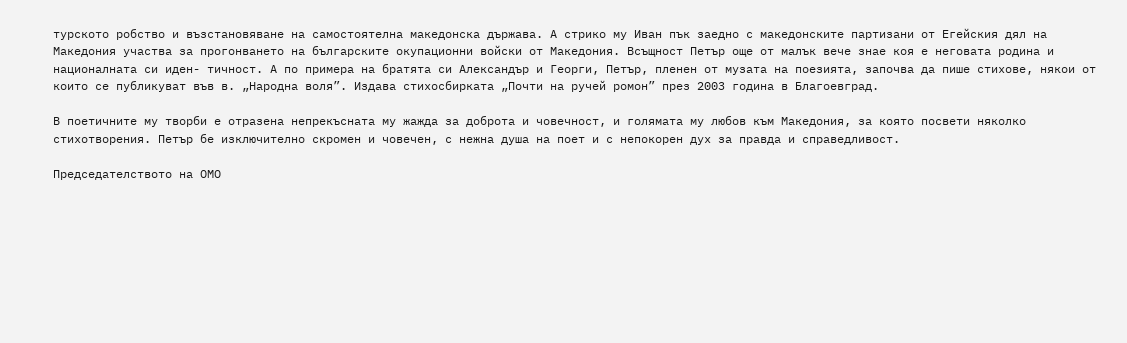турското робство и възстановяване на самостоятелна македонска държава. А стрико му Иван пък заедно с македонските партизани от Егейския дял на Македония участва за прогонването на българските окупационни войски от Македония. Всъщност Петър още от малък вече знае коя е неговата родина и националната си иден- тичност. А по примера на братята си Александър и Георги, Петър, пленен от музата на поезията, започва да пише стихове, някои от които се публикуват във в. „Народна воля”. Издава стихосбирката „Почти на ручей ромон” през 2003 година в Благоевград.

В поетичните му творби е отразена непрекъсната му жажда за доброта и човечност, и голямата му любов към Македония, за която посвети няколко стихотворения. Петър бе изключително скромен и човечен, с нежна душа на поет и с непокорен дух за правда и справедливост.

Председателството на ОМО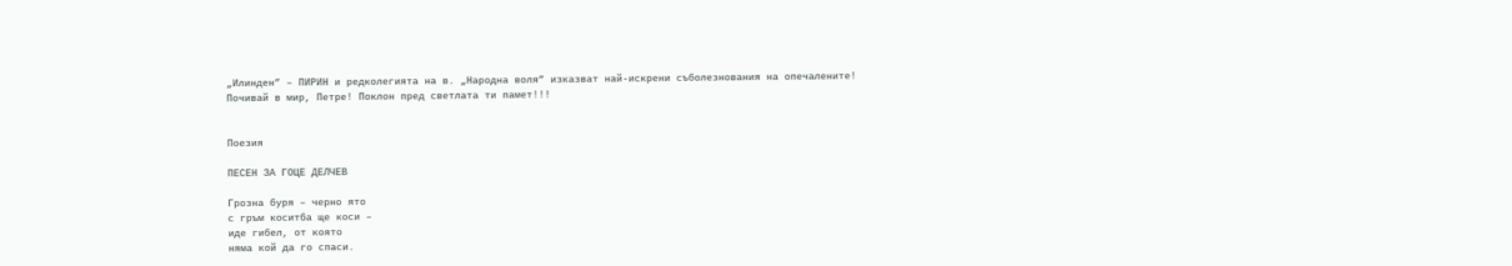„Илинден” – ПИРИН и редколегията на в. „Народна воля” изказват най-искрени съболезнования на опечалените!
Почивай в мир, Петре! Поклон пред светлата ти памет!!!


Поезия

ПЕСЕН ЗА ГОЦЕ ДЕЛЧЕВ

Грозна буря – черно ято
с гръм коситба ще коси –
иде гибел, от която
няма кой да го спаси.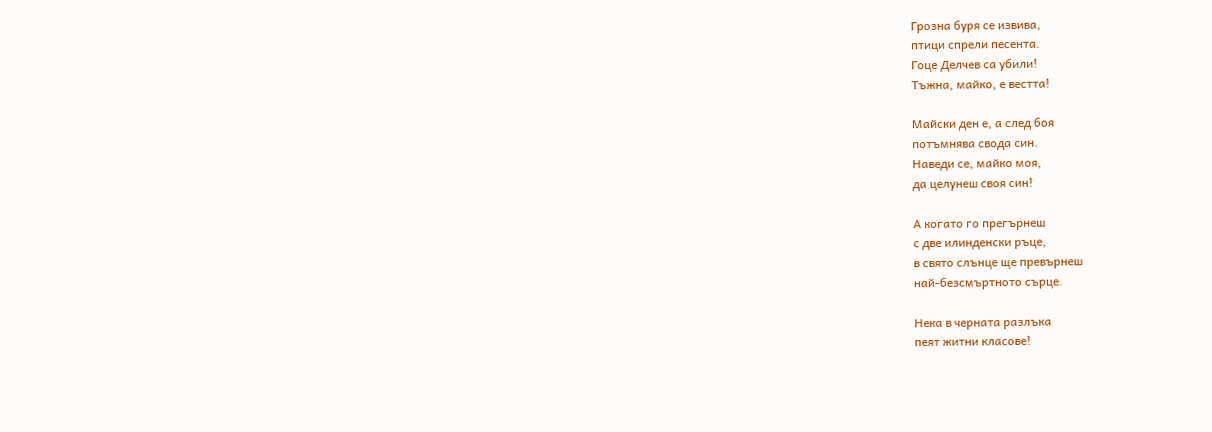Грозна буря се извива,
птици спрели песента.
Гоце Делчев са убили!
Тъжна, майко, е вестта!

Майски ден е, а след боя
потъмнява свода син.
Наведи се, майко моя,
да целунеш своя син!

А когато го прегърнеш
с две илинденски ръце,
в свято слънце ще превърнеш
най-безсмъртното сърце.

Нека в черната разлъка
пеят житни класове!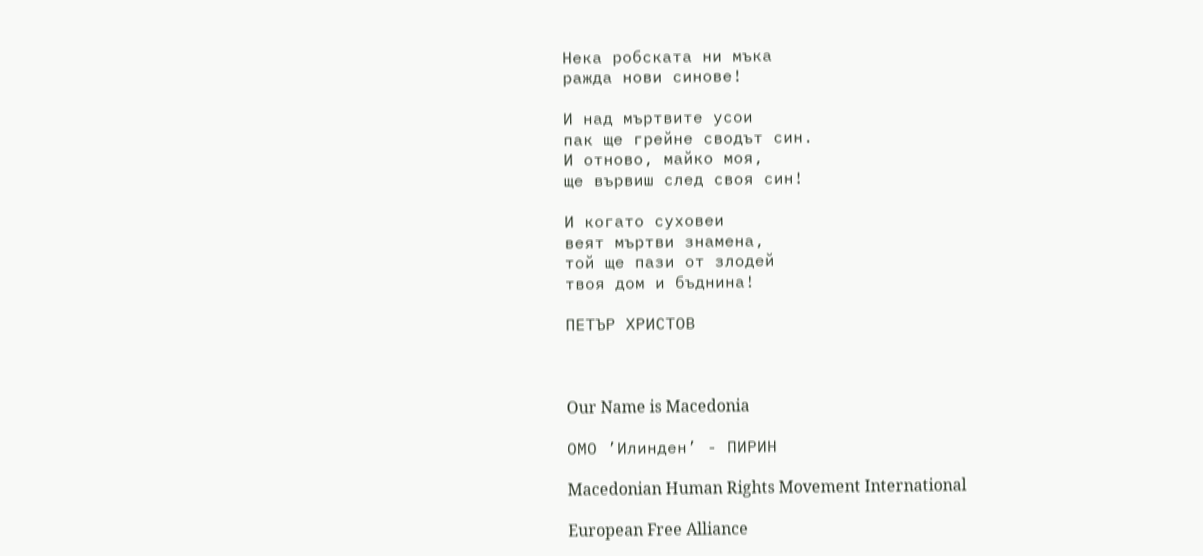Нека робската ни мъка
ражда нови синове!

И над мъртвите усои
пак ще грейне сводът син.
И отново, майко моя,
ще вървиш след своя син!

И когато суховеи
веят мъртви знамена,
той ще пази от злодей
твоя дом и бъднина!

ПЕТЪР ХРИСТОВ



Our Name is Macedonia

ОМО ’Илинден’ - ПИРИН

Macedonian Human Rights Movement International

European Free Alliance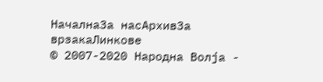НачалнаЗа насАрхивЗа врзакаЛинкове
© 2007-2020 Народна Волја -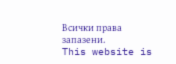Всички права запазени.
This website is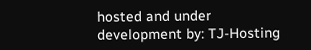hosted and under development by: TJ-Hosting